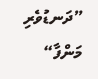”ދަނޑުވެރި މަންފާ“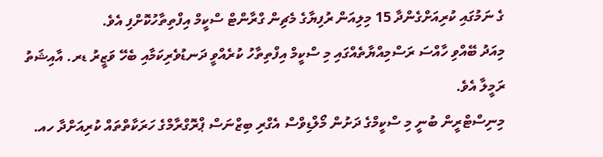ގެ ނަމުގައި ކުރިއަށްގެންދާ 15 މިލިއަން ރުފިޔާގެ މެޗިން ގްރާންޓް ސްކީމް އިފްތިތާހުކޮށްފި އެވެ.
މިއަދު ބޭއްވި ހާއްސަ ރަސްމިއްޔާތެއްގައި މި ސްކީމް އިފްތިތާހު ކުރެއްވީ ދަނޑުވެރިކަމާއި ބެހޭ ވަޒީރު ޑރ. އާއިޝަތު ރަމީލާ އެވެ.
މިނިސްޓްރީން ބުނީ މި ސްކީމްގެ ދަށުން މޯލްޑިވްސް އެގްރި ބިޒްނަސް ޕްރޮގްރާމްގެ ހަރަކާތްތައް ކުރިއަށްދާ ހއ.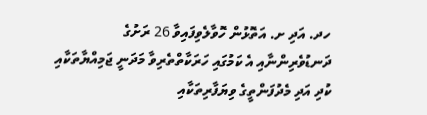ހދ. އަދި ށ. އަތޮޅުން ހޮވާލެވިފައިވާ 26 ރަށުގެ ދަނޑުވެރިންނާއި އެ ކަމުގައި ހަރަކާތްތެރިވާ މަދަނީ ޖަމިއްޔާތަކާއި ކުދި އަދި މެދުފަންތީގެ ވިޔަފާރިތަކާއި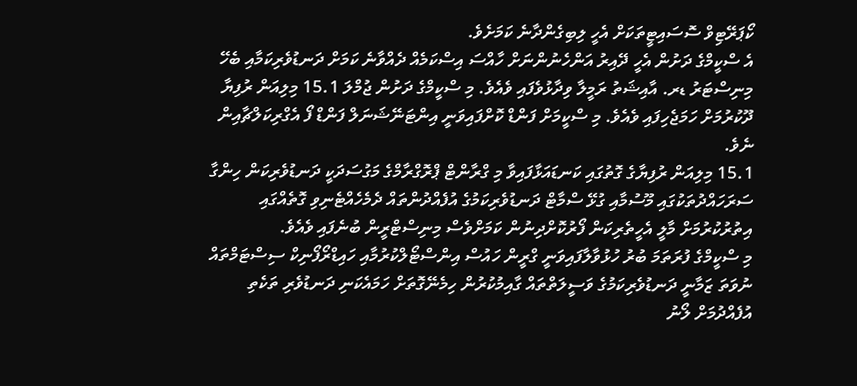ކޯޕަރޭޓިވް ސޮސައިޓީތަކަށް އެހީ ލިބިގެންދާނެ ކަމަށެވެ.
އެ ސްކީމްގެ ދަށުން އެހީ ދޭއިރު އަންހެނުންނަށް ހާއްސަ އިސްކަމެއް ދެއްވާނެ ކަމަށް ދަނޑުވެރިކަމާއި ބެހޭ މިނިސްޓަރު ޑރ. އާއިޝަތު ރަމީލާ ވިދާޅުވެފައި ވެއެވެ. މި ސްކީމްގެ ދަށުން ޖުމްލަ 15.1 މިލިއަން ރުފިޔާ ދޫކުރުމަށް ހަމަޖެހިފައި ވެއެވެ. މި ސްކީމަށް ފަންޑް ކޮށްފައިވަނީ އިންޓަނޭޝަނަލް ފަންޑް ފޯ އެގްރިކަލްޗާއިން ނެވެ.
15.1 މިލިއަން ރުފިޔާގެ ގޮތުގައި ކަނޑައަޅާފައިވާ މި ގްރާންޓް ޕްރޮގްރާމްގެ މަގުސަދަކީ ދަނޑުވެރިކަން ހިންގާ ސަރަހައްދުތަކުގައި މޫސުމާއި ގުޅޭ ސްމާޓް ދަނޑުވެރިކަމުގެ އުފެއްދުންތައް ދެމެހެއްޓެނިވި ގޮތެއްގައި އިތުރުކުރުމަށް މާލީ އެހީތެރިކަން ފޯރުކޮށްދިނުން ކަމަށްވެސް މިނިސްޓްރީން ބުނެފައި ވެއެވެ.
މި ސްކީމްގެ ފުރަތަމަ ބުރު ހުޅުވާލާފައިވަނީ ގްރީން ހައުސް އިންސްޓޯލްކުރުމާއި ހައިޑްރޯފޯނިކް ސިސްޓަމްތައް ނުވަތަ ޒަމާނީ ދަނޑުވެރިކަމުގެ ވަސީލަތްތައް ގާއިމުކުރުން ހިމެނޭގޮތަށް ހަމައެކަނި ދަނޑުވެރި ތަކެތި އުފެއްދުމަށް ލޯނު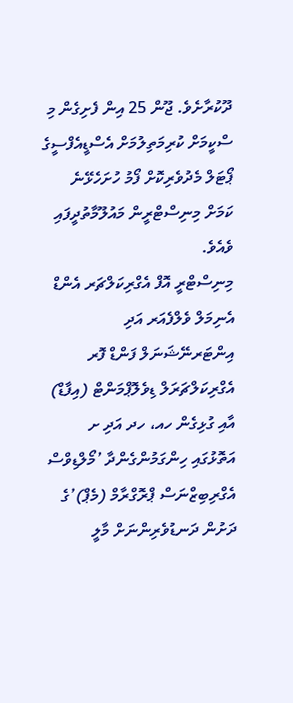ދޫކުރާށެވެ. ޖޫން 25 އިން ފެށިގެން މި ސްކީމަށް ކުރިމަތިލުމަށް އެސްޑީއެފްސީގެ ޕޯޓަލް މެދުވެރިކޮށް ފޯމު ހުށަހެޅޭނެ ކަމަށް މިނިސްޓްރީން މައުލޫމާތުދީފައި ވެއެވެ.
މިނިސްޓްރީ އޮފް އެގްރިކަލްޗަރ އެންޑް އެނިމަލް ވެލްފެއަރ އަދި އިންޓަރނޭޝަނަލް ފަންޑް ފޮރ އެގްރިކަލްޗަރަލް ޑިވެލޮޕްމަންޓް (އިފާޑް) އާއި ގުޅިގެން ހއ، ހދ އަދި ށ އަތޮޅުގައި ހިންގަމުންގެންދާ ’މޯލްޑިވްސް އެގްރިބިޒްނަސް ޕްރޮގްރާމް (މެޕް)’ގެ ދަށުން ދަނޑުވެރިންނަށް މާލީ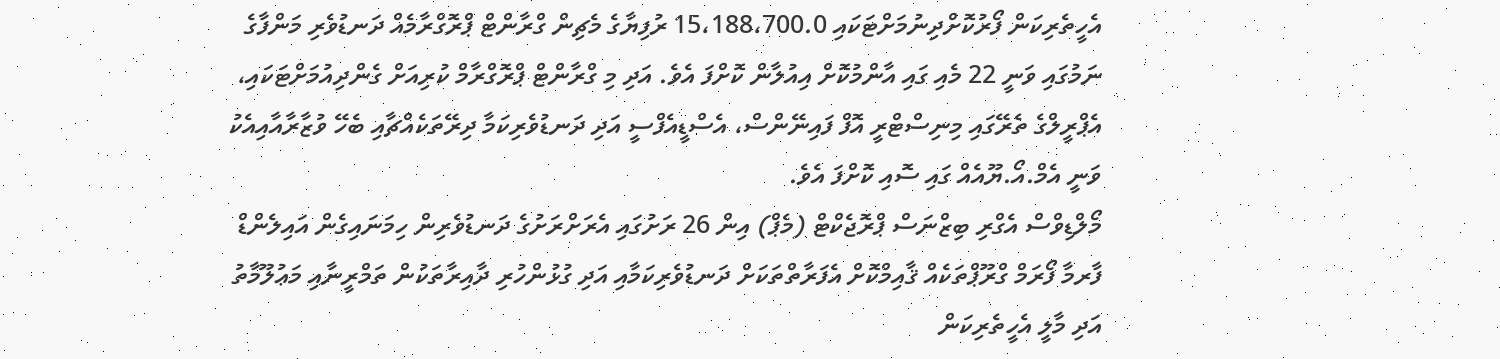އެހީތެރިކަން ފޯރުކޮށްދިނުމަށްޓަކައި 15،188،700.0 ރުފިޔާގެ މެޗިން ގްރާންޓް ޕްރޮގްރާމެއް ދަނޑުވެރި މަންފާގެ ނަމުގައި ވަނީ 22 މެއި ގައި އާންމުކޮށް އިއުލާން ކޮށްފަ އެވެ. އަދި މި ގްރާންޓް ޕްރޮގްރާމް ކުރިއަށް ގެންދިއުމަށްޓަކައި، އެޕްރީލްގެ ތެރޭގައި މިނިސްޓްރީ އޮފް ފައިނޭންސް، އެސްޑީއެފްސީ އަދި ދަނޑުވެރިކަމާ ދިރޭތަކެއްޗާއި ބެހޭ ވުޒާރާއާއިއެކު ވަނީ އެމް.އޯ.ޔޫއެއް ގައި ސޮއި ކޮށްފަ އެވެ.
މޯލްޑިވްސް އެގްރި ބިޒްނަސް ޕްރޮޖެކްޓް (މެޕް) އިން 26 ރަށުގައި އެރަށްރަށުގެ ދަނޑުވެރިން ހިމަނައިގެން އައިލެންޑް ފާރމާ ފޯރަމް ގްރޫޕްތަކެއް ޤާއިމްކޮށް އެފަރާތްތަކަށް ދަނޑުވެރިކަމާއި އަދި ގުޅުންހުރި ދާއިރާތަކުން ތަމްރީނާއި މަޢުލޫމާތު އަދި މާލީ އެހީތެރިކަން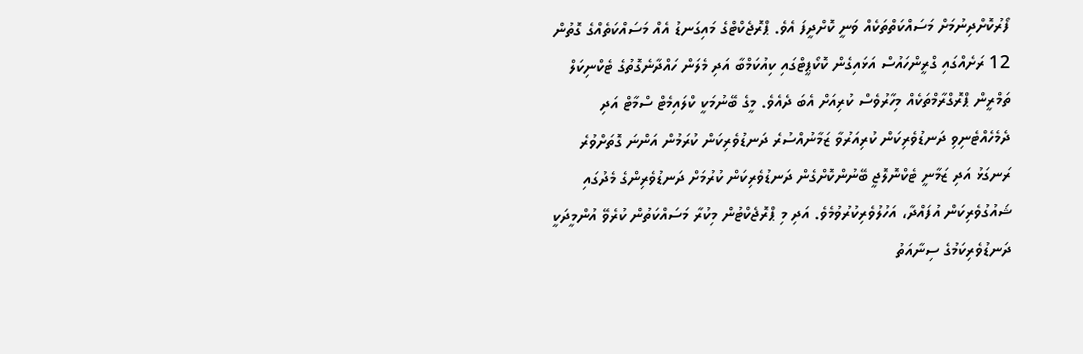ފޯރުކޮށްދިނުމަށް މަސައްކަތްތަކެއް ވަނީ ކޮށްދީފަ އެވެ. ޕްރޮޖެކްޓްގެ މައިގަނޑު އެއް މަސައްކަތެއްގެ ގޮތުން 12 ރަށެއްގައި ގްރީންހައުސް އަޅައިގެން ކޮކޯޕީޓްގައި ކިއުކަމްބާ އަދި މެލަން ހައްދާނެގޮތުގެ ޓެކްނިކަލް ތަމްރީން ޕްރޮގްރާމްތަކެއް މިހާރުވެސް ކުރިއަށް އެބަ ދެއެވެ. މީގެ ބޭނުމަކީ ކްލައިމެޓް ސްމާޓް އަދި ދެމެހެއްޓެނިވި ދަނޑުވެރިކަން ކުރިއަރުވާ ޒަމާނުއްސުރެ ދަނޑުވެރިކަން ކުރަމުން އަންނަ ގޮތަށްވުރެ ރަނގަޅު އަދި ޒަމާނީ ޓެކްނޮލޮޖީ ބޭނުންކޮށްގެން ދަނޑުވެރިކަން ކުރުމަށް ދަނޑުވެރިންގެ މެދުގައި ޝައުގުވެރިކަން އުފައްދާ، އަހުލުވެރިކުރުވުމެވެ. އަދި މި ޕްރޮޖެކްޓުން މިކުރާ މަސައްކަތުން ކުރެވޭ އުންމީދަކީ ދަނޑުވެރިކަމުގެ ސިނާއަތު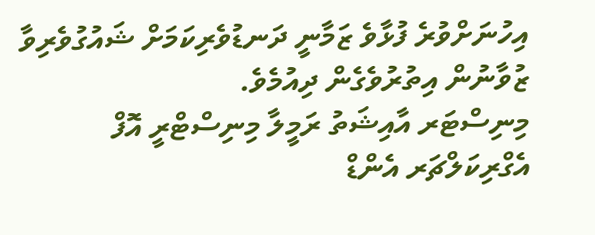އިހުނަށްވުރެ ފުޅާވެ ޒަމާނީ ދަނޑުވެރިކަމަށް ޝައުގުވެރިވާ ޒުވާނުން އިތުރުވެގެން ދިއުމެވެ.
މިނިސްޓަރ އާއިޝަތު ރަމީލާ މިނިސްޓްރީ އޮފް އެގްރިކަލްޗަރ އެންޑް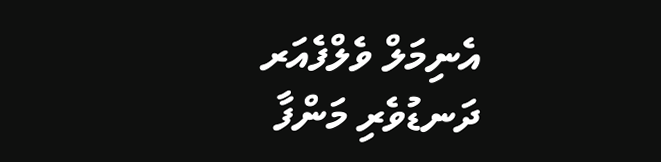އެނިމަލް ވެލްފެއަރ ދަނޑުވެރި މަންފާ